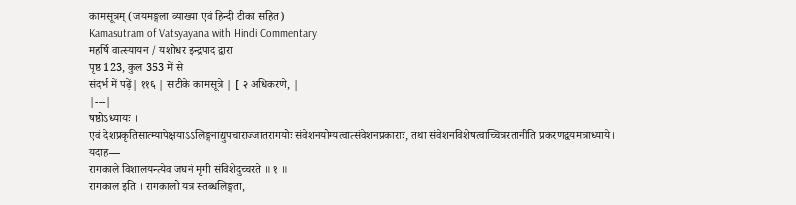कामसूत्रम् (जयमङ्गला व्याख्या एवं हिन्दी टीका सहित)
Kamasutram of Vatsyayana with Hindi Commentary
महर्षि वात्स्यायन / यशोधर इन्द्रपाद द्वारा
पृष्ठ 123, कुल 353 में से
संदर्भ में पढ़ें| ११६ | सटीके कामसूत्रे | [ २ अधिकरणे, |
|---|
षष्ठोऽध्यायः ।
एवं देशप्रकृतिसात्म्यापेक्षयाऽऽलिङ्गनाद्युपचाराज्जातरागयोः संवेशनयोग्यत्वात्संवेशनप्रकाराः, तथा संवेशनविशेषत्वाच्चित्ररतानीति प्रकरणद्वयमत्राध्याये।
यदाह—
रागकाले विशालयन्त्येव जघनं मृगी संविशेदुच्चरते ॥ १ ॥
रागकाल इति । रागकालो यत्र स्तब्धलिङ्गता,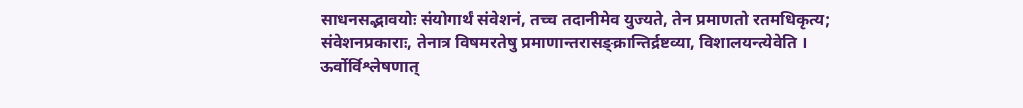साधनसद्भावयोः संयोगार्थं संवेशनं, तच्च तदानीमेव युज्यते, तेन प्रमाणतो रतमधिकृत्य; संवेशनप्रकाराः, तेनात्र विषमरतेषु प्रमाणान्तरासङ्क्रान्तिर्द्रष्टव्या, विशालयन्त्येवेति । ऊर्वोर्विश्लेषणात्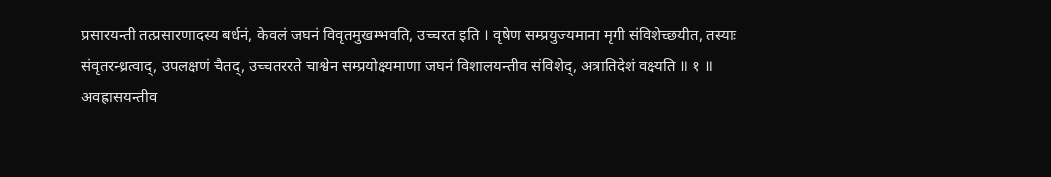प्रसारयन्ती तत्प्रसारणादस्य बर्धनं, केवलं जघनं विवृतमुखम्भवति, उच्चरत इति । वृषेण सम्प्रयुज्यमाना मृगी संविशेच्छयीत, तस्याः संवृतरन्ध्रत्वाद्, उपलक्षणं चैतद्, उच्चतररते चाश्वेन सम्प्रयोक्ष्यमाणा जघनं विशालयन्तीव संविशेद्, अत्रातिदेशं वक्ष्यति ॥ १ ॥
अवह्रासयन्तीव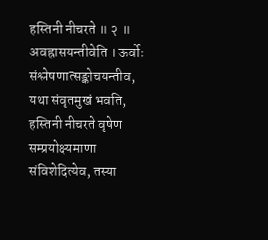हस्तिनी नीचरते ॥ २ ॥
अवह्रासयन्तीवेति । ऊर्वोः संश्लेषणात्सङ्कोचयन्तीव, यथा संवृतमुखं भवति, हस्तिनी नीचरते वृषेण सम्प्रयोक्ष्यमाणा संविशेदित्येव, तस्या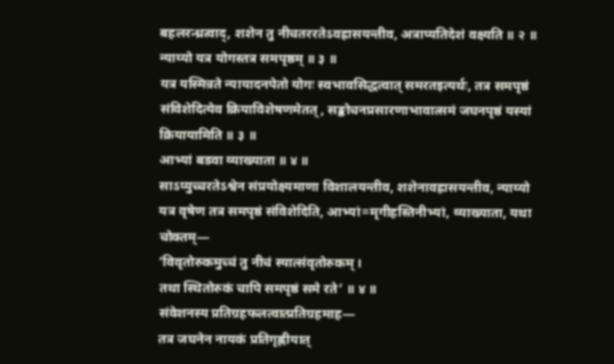बहलरन्ध्रत्वाद्, शशेन तु नीचतररतेऽवह्रासयन्तीव, अत्राप्यतिदेशं वक्ष्यति ॥ २ ॥
न्याय्यो यत्र योगस्तत्र समपृष्ठम् ॥ ३ ॥
यत्र यस्मिन्रते न्यायादनपेतो योगः स्वभावसिद्धत्वात् समरतइत्यर्थः, तत्र समपृष्ठं संविशेदित्येव क्रियाविशेषणमेतत्, सङ्कोचनप्रसारणाभावात्समं जघनपृष्ठं यस्यां क्रियायामिति ॥ ३ ॥
आभ्यां बडवा व्याख्याता ॥ ४ ॥
साऽप्युच्चरतेऽश्वेन संप्रयोक्ष्यमाणा विशालयन्तीव, शशेनावह्रासयन्तीव, न्याय्यो यत्र वृषेण तत्र समपृष्ठं संविशेदिति, आभ्यां=मृगीहस्तिनीभ्यां, व्याख्याता, यथा चोक्तम्—
‘विवृतोरुकमुच्चं तु नीचं स्यात्संवृतोरुकम् ।
तथा स्थितोरुकं चापि समपृष्ठं समे रते’ ॥ ४ ॥
संवेशनस्य प्रतिग्रहफलत्वात्प्रतिग्रहमाह—
तत्र जघनेन नायकं प्रतिगृह्णीयात्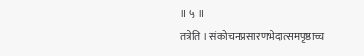॥ ५ ॥
तत्रेति । संकोचनप्रसारणभेदात्समपृष्ठाच्च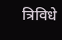त्रिविधे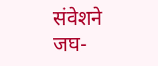संवेशने जघ-